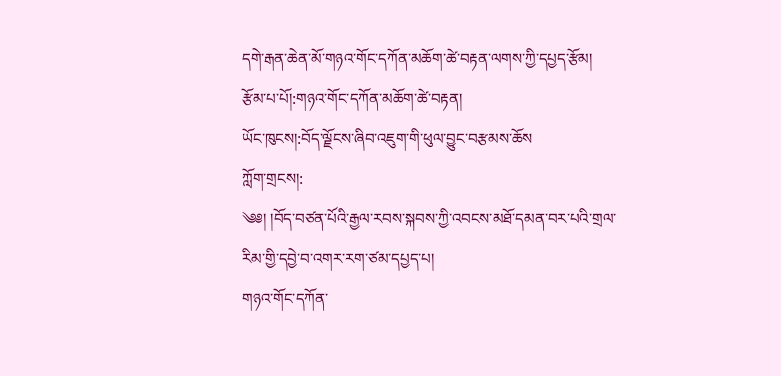དགེ་རྒན་ཆེན་མོ་གཉའ་གོང་དཀོན་མཆོག་ཚེ་བརྟན་ལགས་ཀྱི་དཔྱད་རྩོམ།
རྩོམ་པ་པོ།:གཉའ་གོང་དཀོན་མཆོག་ཚེ་བརྟན།
ཡོང་ཁུངས།:བོད་ལྗོངས་ཞིབ་འཇུག་གི་ཕུལ་བྱུང་བརྩམས་ཆོས
ཀློག་གྲངས།:
༄༅། །བོད་བཙན་པོའི་རྒྱལ་རབས་སྐབས་ཀྱི་འབངས་མཐོ་དམན་བར་པའི་གྲལ་རིམ་གྱི་དབྱེ་བ་འགར་རག་ཙམ་དཔྱད་པ།
གཉའ་གོང་དཀོན་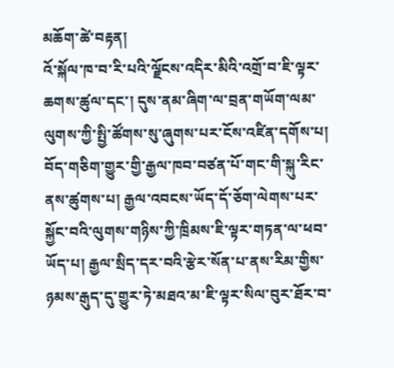མཆོག་ཚེ་བརྟན།
འོ་སྐོལ་ཁ་བ་རི་པའི་ལྗོངས་འདིར་མིའི་འགྲོ་བ་ཇི་ལྟར་ཆགས་ཚུལ་དང་། དུས་ནམ་ཞིག་ལ་བྲན་གཡོག་ལམ་ལུགས་ཀྱི་སྤྱི་ཚོགས་སུ་ཞུགས་པར་ངོས་འཛིན་དགོས་པ། བོད་གཅིག་གྱུར་གྱི་རྒྱལ་ཁབ་བཙན་པོ་གང་གི་སྐུ་རིང་ནས་ཚུགས་པ། རྒྱལ་འབངས་ཡོད་དོ་ཅོག་ལེགས་པར་སྐྱོང་བའི་ལུགས་གཉིས་ཀྱི་ཁྲིམས་ཇི་ལྟར་གཏན་ལ་ཕབ་ཡོད་པ། རྒྱལ་སྲིད་དར་བའི་རྩེར་སོན་པ་ནས་རིམ་གྱིས་ཉམས་རྒུད་དུ་གྱུར་ཏེ་མཐའ་མ་ཇི་ལྟར་སིལ་བུར་ཐོར་བ་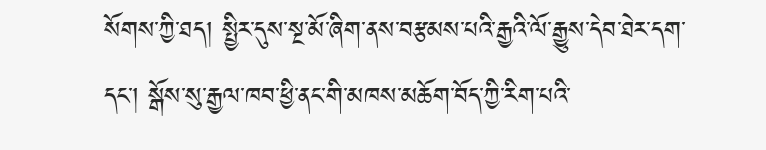སོགས་ཀྱི་ཐད། སྤྱིར་དུས་སྔ་མོ་ཞིག་ནས་བརྩམས་པའི་རྒྱའི་ལོ་རྒྱུས་དེབ་ཐེར་དག་དང་། སྒོས་སུ་རྒྱལ་ཁབ་ཕྱི་ནང་གི་མཁས་མཆོག་བོད་ཀྱི་རིག་པའི་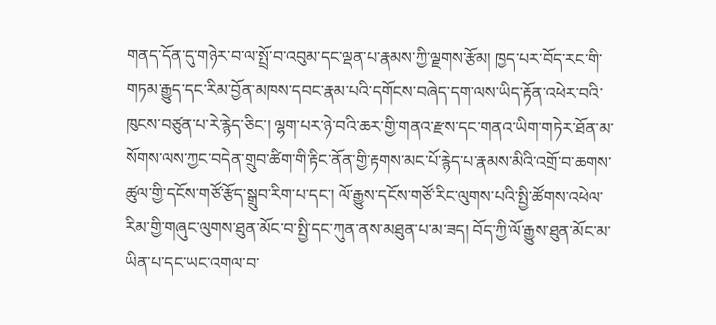གནད་དོན་དུ་གཉེར་བ་ལ་སྤྲོ་བ་འབུམ་དང་ལྡན་པ་རྣམས་ཀྱི་ལྗགས་རྩོམ། ཁྱད་པར་བོད་རང་གི་གཏམ་རྒྱུད་དང་རིམ་བྱོན་མཁས་དབང་རྣམ་པའི་དགོངས་བཞེད་དག་ལས་ཡིད་རྟོན་འཕེར་བའི་ཁུངས་བཙུན་པ་རེ་རྙེད་ཅིང་། ལྷག་པར་ཉེ་བའི་ཆར་གྱི་གནའ་རྫས་དང་གནའ་ཡིག་གཏེར་ཐོན་མ་སོགས་ལས་ཀྱང་བདེན་གྲུབ་ཚིག་གི་རྟིང་ནོན་གྱི་རྟགས་མང་པོ་རྙེད་པ་རྣམས་མིའི་འགྲོ་བ་ཆགས་ཚུལ་གྱི་དངོས་གཙོ་རྩོད་སྒྲུབ་རིག་པ་དང་། ལོ་རྒྱུས་དངོས་གཙོ་རིང་ལུགས་པའི་སྤྱི་ཚོགས་འཕེལ་རིམ་གྱི་གཞུང་ལུགས་ཐུན་མོང་བ་སྤྱི་དང་ཀུན་ནས་མཐུན་པ་མ་ཟད། བོད་ཀྱི་ལོ་རྒྱུས་ཐུན་མོང་མ་ཡིན་པ་དང་ཡང་འགལ་བ་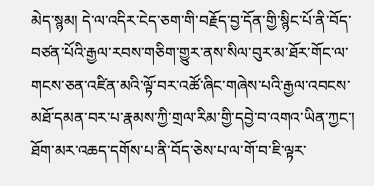མེད་སྙམ། དེ་ལ་འདིར་ངེད་ཅག་གི་བརྗོད་བྱ་དོན་གྱི་སྙིང་པོ་ནི་བོད་བཙན་པོའི་རྒྱལ་རབས་གཅིག་གྱུར་ནས་སིལ་བུར་མ་ཐོར་གོང་ལ་གངས་ཅན་འཛིན་མའི་ལྟོ་བར་འཚོ་ཞིང་གཞེས་པའི་རྒྱལ་འབངས་མཐོ་དམན་བར་པ་རྣམས་ཀྱི་གྲལ་རིམ་གྱི་དབྱེ་བ་འགའ་ཡིན་ཀྱང་། ཐོག་མར་འཆད་དགོས་པ་ནི་བོད་ཅེས་པ་ལ་གོ་བ་ཇི་ལྟར་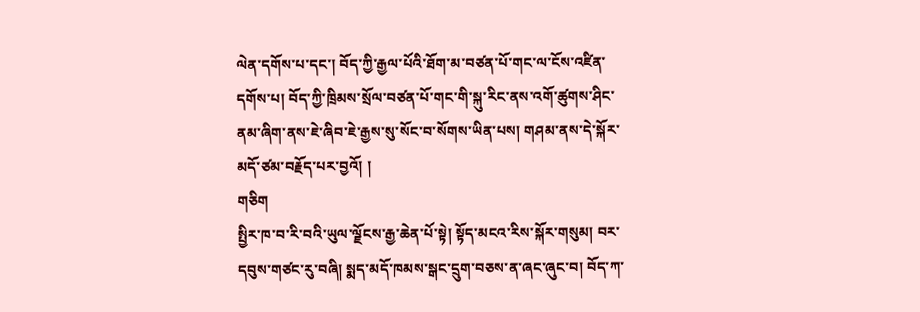ལེན་དགོས་པ་དང་། བོད་ཀྱི་རྒྱལ་པོའི་ཐོག་མ་བཙན་པོ་གང་ལ་ངོས་འཛིན་དགོས་པ། བོད་ཀྱི་ཁྲིམས་སྲོལ་བཙན་པོ་གང་གི་སྐུ་རིང་ནས་འགོ་ཚུགས་ཤིང་ནམ་ཞིག་ནས་ཇེ་ཞིབ་ཇེ་རྒྱས་སུ་སོང་བ་སོགས་ཡིན་པས། གཤམ་ནས་དེ་སྐོར་མདོ་ཙམ་བརྗོད་པར་བྱའོ། །
གཅིག
སྤྱིར་ཁ་བ་རི་བའི་ཡུལ་ལྗོངས་རྒྱ་ཆེན་པོ་སྟེ། སྟོད་མངའ་རིས་སྐོར་གསུམ། བར་དབུས་གཙང་རུ་བཞི། སྨད་མདོ་ཁམས་སྒང་དྲུག་བཅས་ན་ཞང་ཞུང་བ། བོད་ཀ་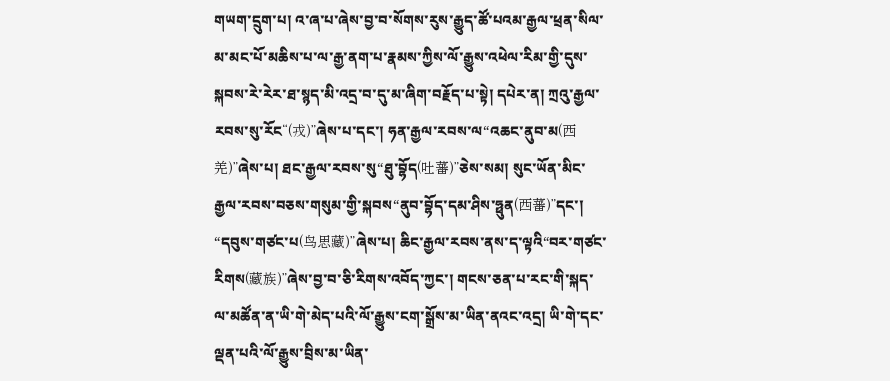གཡག་དྲུག་པ། འ་ཞ་པ་ཞེས་བྱ་བ་སོགས་རུས་རྒྱུད་ཚོ་པའམ་རྒྱལ་ཕྲན་སིལ་མ་མང་པོ་མཆིས་པ་ལ་རྒྱ་ནག་པ་རྣམས་ཀྱིས་ལོ་རྒྱུས་འཕེལ་རིམ་གྱི་དུས་སྐབས་རེ་རེར་ཐ་སྙད་མི་འདྲ་བ་དུ་མ་ཞིག་བརྗོད་པ་སྟེ། དཔེར་ན། ཀྲའུ་རྒྱལ་རབས་སུ་རོང“(戎)”ཞེས་པ་དང་། ཧན་རྒྱལ་རབས་ལ“འཆང་ནུབ་མ(西羌)”ཞེས་པ། ཐང་རྒྱལ་རབས་སུ“ཐུ་བྷོད(吐蕃)”ཅེས་སམ། སུང་ཡོན་མིང་རྒྱལ་རབས་བཅས་གསུམ་གྱི་སྐབས“ནུབ་བྷོད་དམ་ཤིས་ཧྥུན(西蕃)”དང་། “དབུས་གཙང་པ(鸟思藏)”ཞེས་པ། ཆིང་རྒྱལ་རབས་ནས་ད་ལྟའི“བར་གཙང་རིགས(藏族)”ཞེས་བྱ་བ་ཅི་རིགས་འབོད་ཀྱང་། གངས་ཅན་པ་རང་གི་སྐད་ལ་མཚོན་ན་ཡི་གེ་མེད་པའི་ལོ་རྒྱུས་ངག་སྒྲོས་མ་ཡིན་ནའང་འདྲ། ཡི་གེ་དང་ལྡན་པའི་ལོ་རྒྱུས་བྲིས་མ་ཡིན་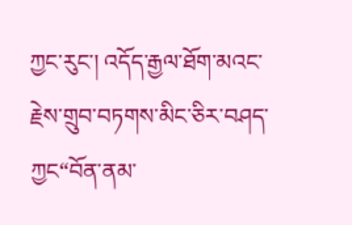ཀྱང་རུང་། འདོད་རྒྱལ་ཐོག་མའང་རྗེས་གྲུབ་བཏགས་མིང་ཅིར་བཤད་ཀྱང“བོན་ནམ་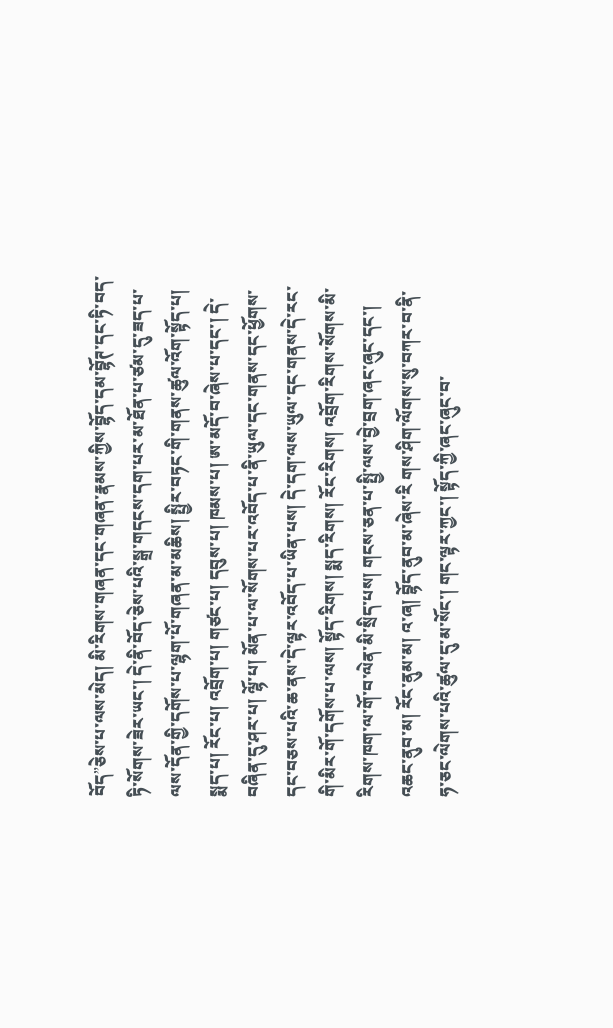བོད”ཅེས་པ་ལས་མེད། མི་རིགས་གཞན་དང་གཞན་རྣམས་ཀྱིས་བྷོད་དམ་བྷོཊ་དང་ཏི་བད་ཏི་སོགས་ཟེར་ཡང་། དེ་ནི་བོད་ཅེས་པའི་སྒྲ་གདངས་དག་པར་མ་ཐོན་པ་ཙམ་དུ་ཟད་པ་ལས་དོན་གྱི་དགོས་པ་ལྷག་པོ་གཞན་མ་མཆིས། སྤྱིར་བཏང་གི་གནས་ཚུལ་འོག་སྟོད་པ། སྨད་པ། རོང་པ། འབྲོག་པ། གཙང་པ། དབུས་པ། ཁམས་པ། ཨ་མདོ་བ་ཞེས་པ་དང་། དེ་བཞིན་དུ་ཤར་པ། ལྷོ་པ། མོན་པ་ལ་སོགས་པར་འབོད་པ་ནི་ཡུལ་དང་གནས་དང་ཕྱོགས་དང་བཅས་པའི་ཆ་ནས་དེ་ལྟར་འབོད་པ་ཡིན་པས། དེ་དག་ལས་ཡུལ་དང་གནས་དེ་རང་གི་མིར་གོ་དགོས་པ་ལས། སྟོད་རིགས། སྨད་རིགས། རོང་རིགས། འབྲོག་རིགས་སོགས་མི་རིགས་ཁག་ལ་གོ་བ་ལེན་མི་སྲིད་པས། གངས་ཅན་པ་སྤྱི་ལས་བྱེ་བྲག་ཞང་ཞུང་དང་། འཆང་ནུབ་མ། རོང་ནུམ་མ། འ་ཞ། བྷོད་ནུབ་མ་ཞེས་རི གས་ཤིག་ལོགས་སུ་བཀར་བ་ནི་ཧ་ཅང་ལེགས་པའི་ཚུལ་དུ་མ་སོང་། གང་ལྟར་ཀྱང་། སྟོད་ཀྱི་ཞང་ཞུང་བ་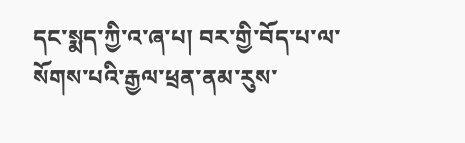དང་སྨད་ཀྱི་འ་ཞ་པ། བར་གྱི་བོད་པ་ལ་སོགས་པའི་རྒྱལ་ཕྲན་ནམ་རུས་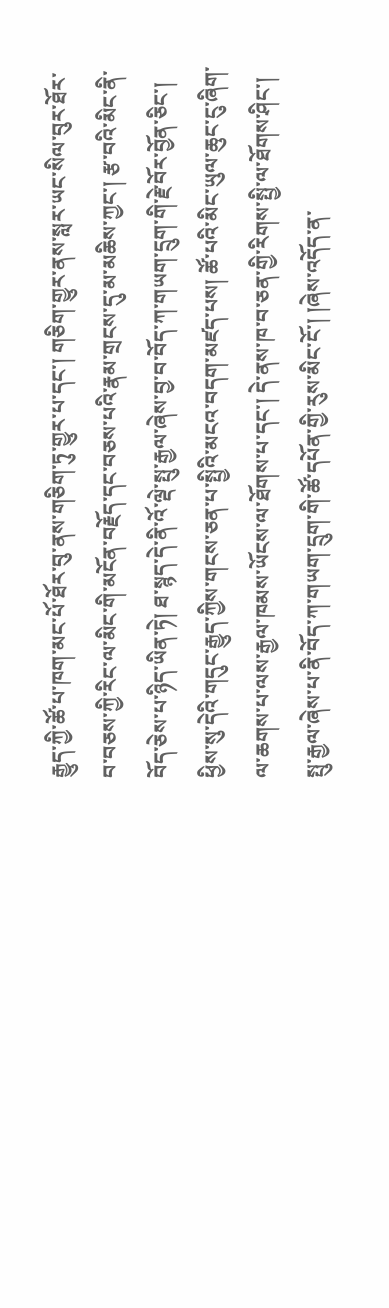རྒྱུད་ཀྱི་ཚོ་པ་ཁག་མང་པོ་ཐོར་བུ་ནས་གཅིག་ཏུ་གྱུར་པ་དང་། གཅིག་གྱུར་ནས་སླར་ཡང་སིལ་བུར་ཐོར་བ་བཅས་ཀྱི་རིང་ལ་མིང་གི་མངོན་བརྗོད་དང་བཅས་པའི་རྣམ་གྲངས་དུ་མ་མཆིས་ཀྱང་། རྩ་བའི་མིང་ནི་བོད་ཅེས་པ་ཉིད་ཡིན་ཏེ། ཐ་སྙད་དེ་ནི་འོ་ལྡེ་སྤུ་རྒྱལ་ཞེས་བྱ་བ་བོད་ཀ་གཡག་དྲུག་གི་རྗེ་བོར་བྱོན་ཅིང་། ཕྱིས་སུ་དེའི་གདུང་རྒྱུད་ཀྱིས་གངས་ཅན་པ་སྤྱིའི་མངའ་བདག་མཛད་པས། ཚོ་པའི་མིང་ཡུལ་ཆུང་ངུ་ཞིག་ལ་ཆགས་པ་ལས་རྒྱལ་ཁམས་ཡོངས་ལ་ཐོགས་པ་དང་། དེ་ནས་ཁ་བ་ཅན་གྱི་རིགས་སྤྱི་ལ་ཐོགས་ཤིང་། སྤུ་རྒྱལ་ཞེས་པ་ནི་བོད་ཀ་གཡག་དྲུག་གི་ཚོ་དཔོན་གྱི་རུས་མིང་ངོ་། །ཞེས་འདོད་ན་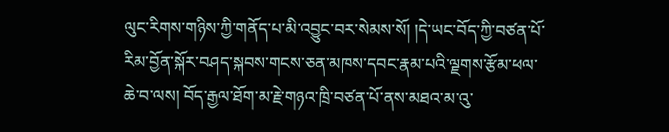ལུང་རིགས་གཉིས་ཀྱི་གནོད་པ་མི་འབྱུང་བར་སེམས་སོ། །དེ་ཡང་བོད་ཀྱི་བཙན་པོ་རིམ་བྱོན་སྐོར་བཤད་སྐབས་གངས་ཅན་མཁས་དབང་རྣམ་པའི་ལྗགས་རྩོམ་ཕལ་ཆེ་བ་ལས། བོད་རྒྱལ་ཐོག་མ་རྗེ་གཉའ་ཁྲི་བཙན་པོ་ནས་མཐའ་མ་འུ་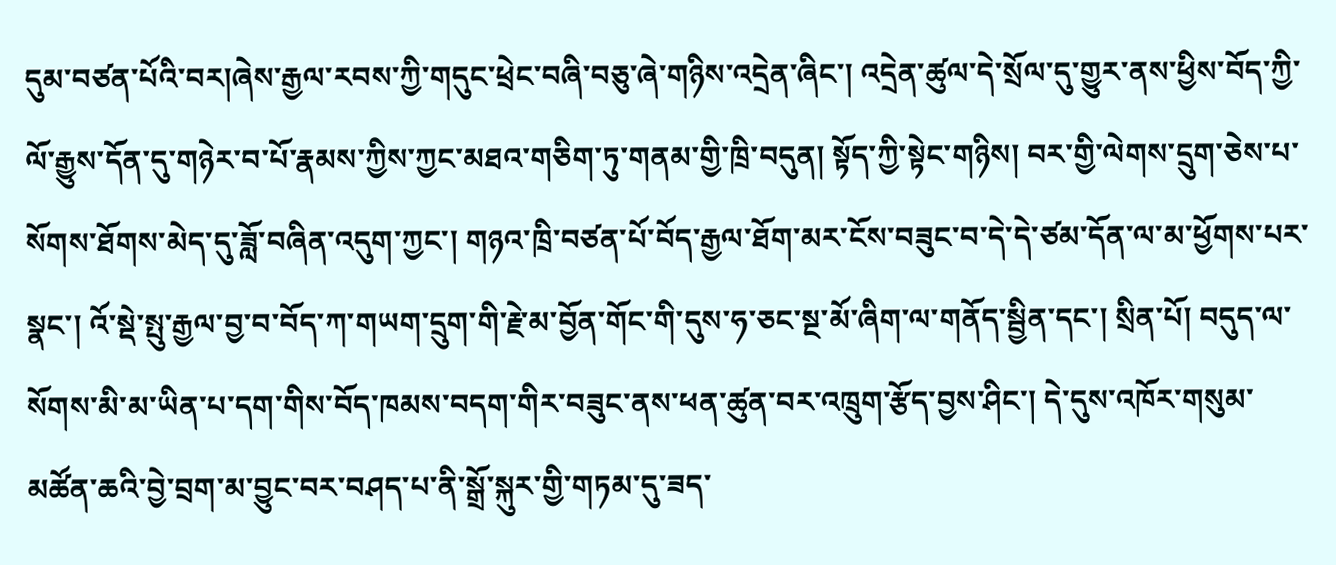དུམ་བཙན་པོའི་བར།ཞེས་རྒྱལ་རབས་ཀྱི་གདུང་ཕྲེང་བཞི་བཅུ་ཞེ་གཉིས་འདྲེན་ཞིང་། འདྲེན་ཚུལ་དེ་སྲོལ་དུ་གྱུར་ནས་ཕྱིས་བོད་ཀྱི་ལོ་རྒྱུས་དོན་དུ་གཉེར་བ་པོ་རྣམས་ཀྱིས་ཀྱང་མཐའ་གཅིག་ཏུ་གནམ་གྱི་ཁྲི་བདུན། སྟོད་ཀྱི་སྟེང་གཉིས། བར་གྱི་ལེགས་དྲུག་ཅེས་པ་སོགས་ཐོགས་མེད་དུ་ཟློ་བཞིན་འདུག་ཀྱང་། གཉའ་ཁྲི་བཙན་པོ་བོད་རྒྱལ་ཐོག་མར་ངོས་བཟུང་བ་དེ་དེ་ཙམ་དོན་ལ་མ་ཕྱོགས་པར་སྣང་། འོ་སྡེ་སྤུ་རྒྱལ་བྱ་བ་བོད་ཀ་གཡག་དྲུག་གི་རྗེ་མ་བྱོན་གོང་གི་དུས་ཧ་ཅང་སྔ་མོ་ཞིག་ལ་གནོད་སྦྱིན་དང་། སྲིན་པོ། བདུད་ལ་སོགས་མི་མ་ཡིན་པ་དག་གིས་བོད་ཁམས་བདག་གིར་བཟུང་ནས་ཕན་ཚུན་བར་འཁྲུག་རྩོད་བྱས་ཤིང་། དེ་དུས་འཁོར་གསུམ་མཚོན་ཆའི་བྱེ་བྲག་མ་བྱུང་བར་བཤད་པ་ནི་སྒྲོ་སྐུར་གྱི་གཏམ་དུ་ཟད་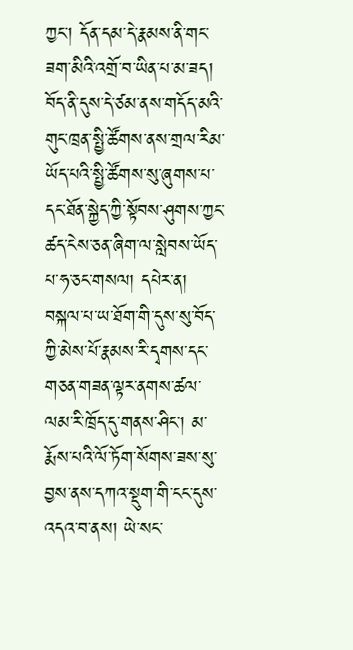ཀྱང་། དོན་དམ་དེ་རྣམས་ནི་གང་ཟག་མིའི་འགྲོ་བ་ཡིན་པ་མ་ཟད། བོད་ནི་དུས་དེ་ཙམ་ནས་གདོད་མའི་གུང་ཁྲན་སྤྱི་ཚོགས་ནས་གྲལ་རིམ་ཡོད་པའི་སྤྱི་ཚོགས་སུ་ཞུགས་པ་དང་ཐོན་སྐྱེད་ཀྱི་སྟོབས་ཤུགས་ཀྱང་ཚད་ངེས་ཅན་ཞིག་ལ་སླེབས་ཡོད་པ་ཧ་ཅང་གསལ། དཔེར་ན། བསྐལ་པ་ཡ་ཐོག་གི་དུས་སུ་བོད་ཀྱི་མེས་པོ་རྣམས་རི་དྭགས་དང་གཅན་གཟན་ལྟར་ནགས་ཚལ་ལམ་རི་ཁྲོད་དུ་གནས་ཤིང་། མ་རྨོས་པའི་ལོ་ཏོག་སོགས་ཟས་སུ་བྱས་ནས་དཀའ་སྡུག་གི་ངང་དུས་འདའ་བ་ནས། ཡེ་སང་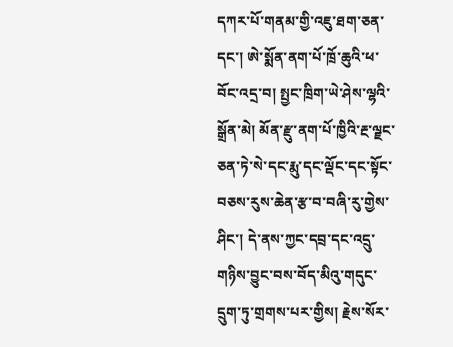དཀར་པོ་གནམ་གྱི་འཇུ་ཐག་ཅན་དང་། ཨེ་སྨོན་ནག་པོ་ཁྲོ་ཆུའི་ཕ་བོང་འདྲ་བ། སྤྱང་ཁྲིག་ཡེ་ཤེས་ལྷའི་སྒྲོན་མེ། མོན་རྫུ་ནག་པོ་ཁྱིའི་རྔ་ལྗང་ཅན་ཏེ་སེ་དང་རྨུ་དང་ལྡོང་དང་སྟོང་བཅས་རུས་ཆེན་རྩ་བ་བཞི་རུ་གྱེས་ཤིང་། དེ་ནས་ཀྱང་དབྲ་དང་འདྲུ་གཉིས་བྱུང་བས་བོད་མིའུ་གདུང་དྲུག་ཏུ་གྲགས་པར་གྱིས། རྗེས་སོར་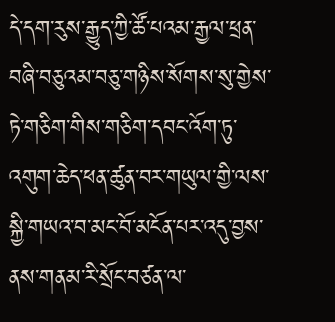དེ་དག་རུས་རྒྱུད་ཀྱི་ཚོ་པའམ་རྒྱལ་ཕྲན་བཞི་བཅུའམ་བཅུ་གཉིས་སོགས་སུ་གྱེས་ཏེ་གཅིག་གིས་གཅིག་དབང་འོག་ཏུ་འགུག་ཆེད་ཕན་ཚུན་བར་གཡུལ་གྱི་ལས་སྐྱི་གཡའ་བ་མང་བོ་མངོན་པར་འདུ་བྱས་ནས་གནམ་རི་སྲོང་བཙན་ལ་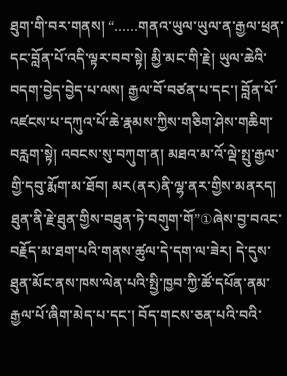ཐུག་གི་བར་གནས། “……གནའ་ཡུལ་ཡུལ་ན་རྒྱལ་ཕྲན་དང་བློན་པོ་འདི་ལྟར་བབ་སྟེ། མྱི་མང་གི་རྗེ། ཡུལ་ཆེའི་བདག་བྱེད་བྱེད་པ་ལས། རྒྱལ་བོ་བཙན་པ་དང་། བློན་པོ་འཛངས་པ་དཀུའ་པོ་ཆེ་རྣམས་ཀྱིས་གཅིག་ཤེས་གཆིག་བརླག་སྟེ། འབངས་སུ་བཀུག་ན། མཐའ་མ་འོ་ལྡེ་སྤུ་རྒྱལ་གྱི་དབུ་རྨོག་མ་ཐོབ། མར(ནར)ནི་ལྷ་ནར་གྱིས་མནརད། ཐུན་ནི་རྗེ་ཐུན་གྱིས་བཐུན་ཏེ་བགུག་གོ”①ཞེས་བྱ་བའང་བརྗོད་མ་ཐག་པའི་གནས་ཚུལ་དེ་དག་ལ་ཟེར། དེ་དུས་ཐུན་མོང་ནས་ཁས་ལེན་པའི་སྤྱི་ཁྱབ་ཀྱི་ཚོ་དཔོན་ནམ་རྒྱལ་པོ་ཞིག་མེད་པ་དང་། བོད་གངས་ཅན་པའི་བའི་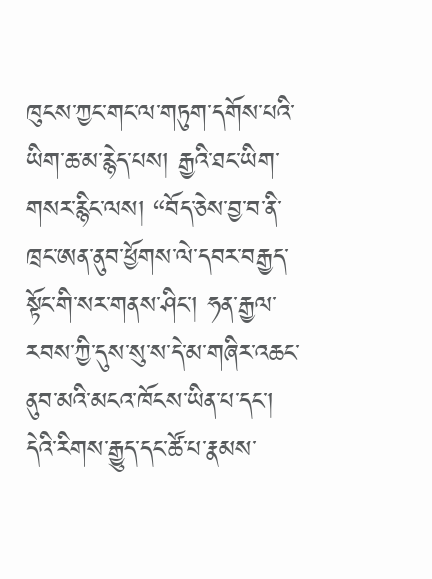ཁུངས་ཀྱང་གང་ལ་གཏུག་དགོས་པའི་ཡིག་ཆ་མ་རྙེད་པས། རྒྱའི་ཐང་ཡིག་གསར་རྙིང་ལས། “བོད་ཅེས་བྱ་བ་ནི་ཁྲང་ཨན་ནུབ་ཕྱོགས་ལེ་དབར་བརྒྱད་སྟོང་གི་སར་གནས་ཤིང་། ཧན་རྒྱལ་རབས་ཀྱི་དུས་སུ་ས་དེ་མ་གཞིར་འཆང་ནུབ་མའི་མངའ་ཁོངས་ཡིན་པ་དང་། དེའི་རིགས་རྒྱུད་དང་ཚོ་པ་རྣམས་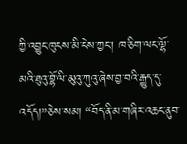ཀྱི་འབྱུང་ཁུངས་མི་ངེས་ཀྱང་། ཁ་ཅིག་ལང་ལྷོ་མའི་ཐུའུ་བྷོ་ལི་མུའུ་ཀུའུ་ཞེས་བྱ་བའི་རྒྱུད་དུ་འདོད།”ཅེས་སམ། “བོད་ནི་མ་གཞིར་འཆང་ནུབ་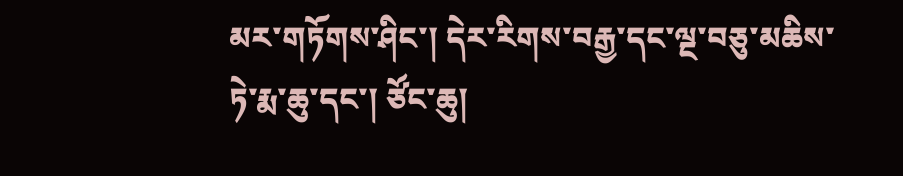མར་གཏོགས་ཤིང་། དེར་རིགས་བརྒྱ་དང་ལྔ་བཅུ་མཆིས་ཏེ་རྨ་ཆུ་དང་། ཙོང་ཆུ།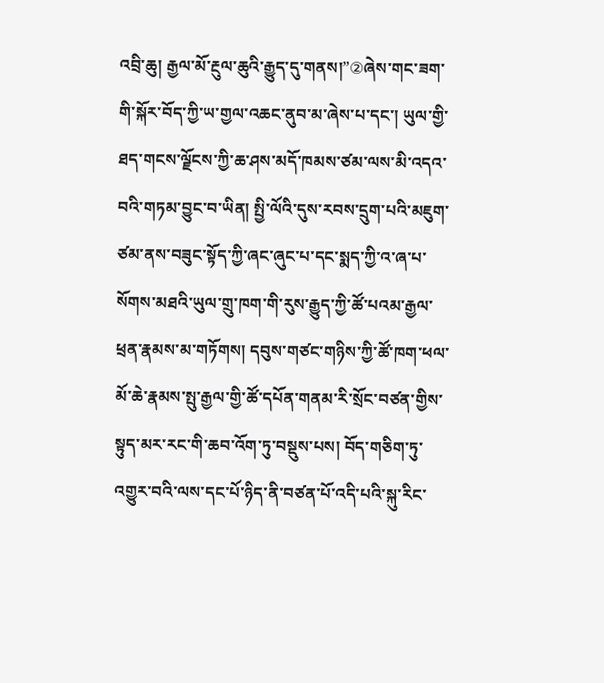འབྲི་ཆུ། རྒྱལ་མོ་རྔུལ་ཆུའི་རྒྱུད་དུ་གནས།”②ཞེས་གང་ཟག་གི་སྐོར་བོད་ཀྱི་ཡ་གྱལ་འཆང་ནུབ་མ་ཞེས་པ་དང་། ཡུལ་གྱི་ཐད་གངས་ལྗོངས་ཀྱི་ཆ་ཤས་མདོ་ཁམས་ཙམ་ལས་མི་འདའ་བའི་གཏམ་བྱུང་བ་ཡིན། སྤྱི་ལོའི་དུས་རབས་དྲུག་པའི་མཇུག་ཙམ་ནས་བཟུང་སྟོད་ཀྱི་ཞང་ཞུང་པ་དང་སྨད་ཀྱི་འ་ཞ་པ་སོགས་མཐའི་ཡུལ་གྲུ་ཁག་གི་རུས་རྒྱུད་ཀྱི་ཚོ་པའམ་རྒྱལ་ཕྲན་རྣམས་མ་གཏོགས། དབུས་གཙང་གཉིས་ཀྱི་ཚོ་ཁག་ཕལ་མོ་ཆེ་རྣམས་སྤུ་རྒྱལ་གྱི་ཚོ་དཔོན་གནམ་རི་སྲོང་བཙན་གྱིས་སྟུད་མར་རང་གི་ཆབ་འོག་ཏུ་བསྡུས་པས། བོད་གཅིག་ཏུ་འགྱུར་བའི་ལས་དང་པོ་ཉིད་ནི་བཙན་པོ་འདི་པའི་སྐུ་རིང་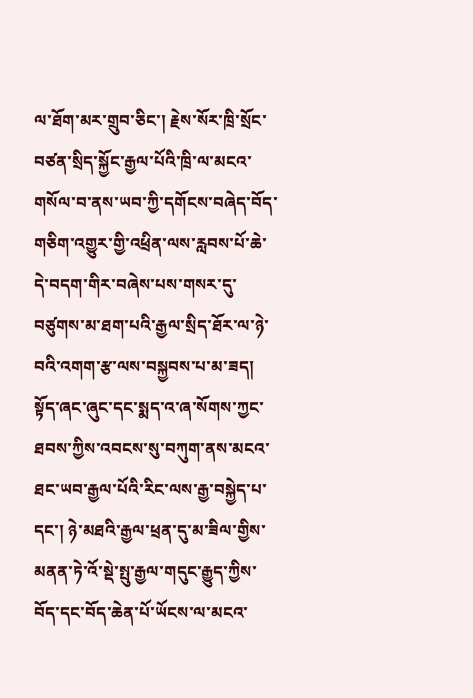ལ་ཐོག་མར་གྲུབ་ཅིང་། རྗེས་སོར་ཁྲི་སྲོང་བཙན་སྲིད་སྐྱོང་རྒྱལ་པོའི་ཁྲི་ལ་མངའ་གསོལ་བ་ནས་ཡབ་ཀྱི་དགོངས་བཞེད་བོད་གཅིག་འགྱུར་གྱི་འཕྲིན་ལས་རླབས་པོ་ཆེ་དེ་བདག་གིར་བཞེས་པས་གསར་དུ་བཙུགས་མ་ཐག་པའི་རྒྱལ་སྲིད་ཐོར་ལ་ཉེ་བའི་འགག་རྩ་ལས་བསྐྱབས་པ་མ་ཟད། སྟོད་ཞང་ཞུང་དང་སྨད་འ་ཞ་སོགས་ཀྱང་ཐབས་ཀྱིས་འབངས་སུ་བཀུག་ནས་མངའ་ཐང་ཡབ་རྒྱལ་པོའི་རིང་ལས་རྒྱ་བསྐྱེད་པ་དང་། ཉེ་མཐའི་རྒྱལ་ཕྲན་དུ་མ་ཟིལ་གྱིས་མནན་ཏེ་འོ་སྡེ་སྤུ་རྒྱལ་གདུང་རྒྱུད་ཀྱིས་བོད་དང་བོད་ཆེན་པོ་ཡོངས་ལ་མངའ་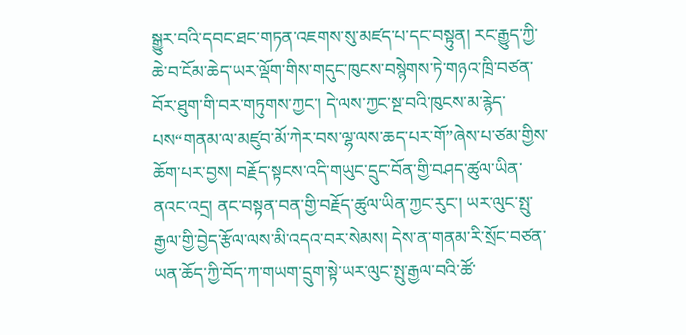སྒྱུར་བའི་དབང་ཐང་གཏན་འཇགས་སུ་མཛད་པ་དང་བསྟུན། རང་རྒྱུད་ཀྱི་ཆེ་བ་ངོམ་ཆེད་ཡར་ལྡོག་གིས་གདུང་ཁུངས་བསྙེགས་ཏེ་གཉའ་ཁྲི་བཙན་བོར་ཐུག་གི་བར་གཏུགས་ཀྱང་། དེ་ལས་ཀྱང་སྔ་བའི་ཁུངས་མ་རྙེད་པས“གནམ་ལ་མཛུབ་མོ་ཀེར་བས་ལྷ་ལས་ཆད་པར་གོ”ཞེས་པ་ཙམ་གྱིས་ཆོག་པར་བྱས། བརྗོད་སྟངས་འདི་གཡུང་དྲུང་བོན་གྱི་བཤད་ཚུལ་ཡིན་ནའང་འདྲ། ནང་བསྟན་བན་གྱི་བརྗོད་ཚུལ་ཡིན་ཀྱང་རུང་། ཡར་ལུང་སྤུ་རྒྱལ་གྱི་བྱེད་རྩོལ་ལས་མི་འདའ་བར་སེམས། དེས་ན་གནམ་རི་སྲོང་བཙན་ཡན་ཆོད་ཀྱི་བོད་ཀ་གཡག་དྲུག་སྟེ་ཡར་ལུང་སྤུ་རྒྱལ་བའི་ཚོ་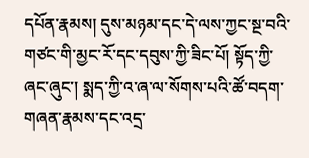དཔོན་རྣམས། དུས་མཉམ་དང་དེ་ལས་ཀྱང་སྔ་བའི་གཙང་གི་མྱང་རོ་དང་དབུས་ཀྱི་ཟིང་པོ། སྟོད་ཀྱི་ཞང་ཞུང་། སྨད་ཀྱི་འ་ཞ་ལ་སོགས་པའི་ཚོ་བདག་གཞན་རྣམས་དང་འདྲ་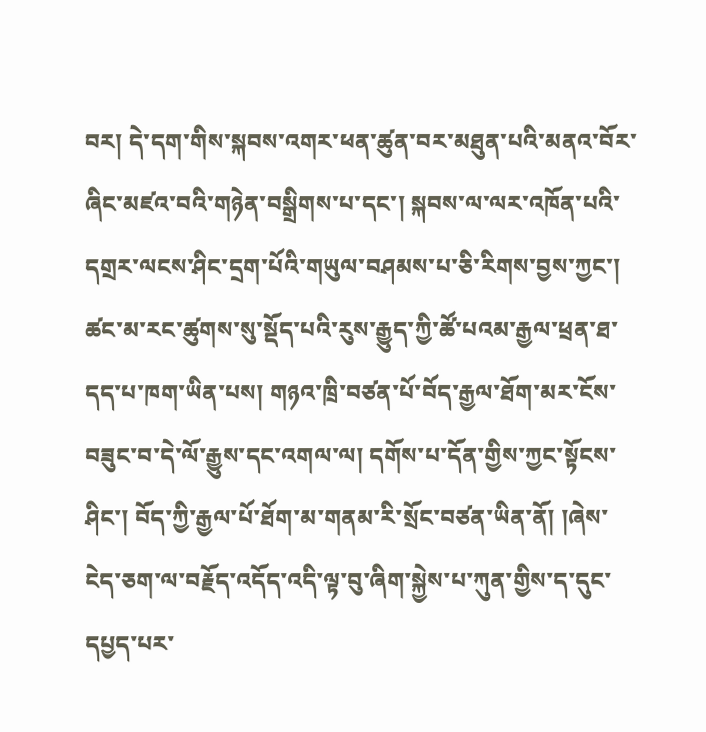བར། དེ་དག་གིས་སྐབས་འགར་ཕན་ཚུན་བར་མཐུན་པའི་མནའ་བོར་ཞིང་མཛའ་བའི་གཉེན་བསྒྲིགས་པ་དང་། སྐབས་ལ་ལར་འཁོན་པའི་དགྲར་ལངས་ཤིང་དྲག་པོའི་གཡུལ་བཤམས་པ་ཅི་རིགས་བྱས་ཀྱང་། ཚང་མ་རང་ཚུགས་སུ་སྡོད་པའི་རུས་རྒྱུད་ཀྱི་ཚོ་པའམ་རྒྱལ་ཕྲན་ཐ་དད་པ་ཁག་ཡིན་པས། གཉའ་ཁྲི་བཙན་པོ་བོད་རྒྱལ་ཐོག་མར་ངོས་བཟུང་བ་དེ་ལོ་རྒྱུས་དང་འགལ་ལ། དགོས་པ་དོན་གྱིས་ཀྱང་སྟོངས་ཤིང་། བོད་ཀྱི་རྒྱལ་པོ་ཐོག་མ་གནམ་རི་སྲོང་བཙན་ཡིན་ནོ། །ཞེས་ངེད་ཅག་ལ་བརྗོད་འདོད་འདི་ལྟ་བུ་ཞིག་སྐྱེས་པ་ཀུན་གྱིས་ད་དུང་དཔྱད་པར་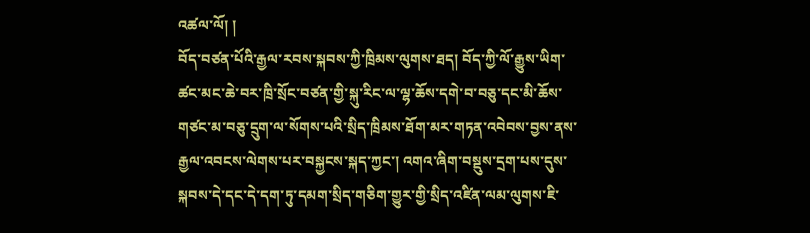འཚལ་ལོ། །
བོད་བཙན་པོའི་རྒྱལ་རབས་སྐབས་ཀྱི་ཁྲིམས་ལུགས་ཐད། བོད་ཀྱི་ལོ་རྒྱུས་ཡིག་ཚང་མང་ཆེ་བར་ཁྲི་སྲོང་བཙན་གྱི་སྐུ་རིང་ལ་ལྷ་ཆོས་དགེ་བ་བཅུ་དང་མི་ཆོས་གཙང་མ་བཅུ་དྲུག་ལ་སོགས་པའི་སྲིད་ཁྲིམས་ཐོག་མར་གཏན་འབེབས་བྱས་ནས་རྒྱལ་འབངས་ལེགས་པར་བསྐྱངས་སྐད་ཀྱང་། འགའ་ཞིག་བསྡུས་དྲག་པས་དུས་སྐབས་དེ་དང་དེ་དག་ཏུ་དམག་སྲིད་གཅིག་གྱུར་གྱི་སྲིད་འཛིན་ལམ་ལུགས་ཇི་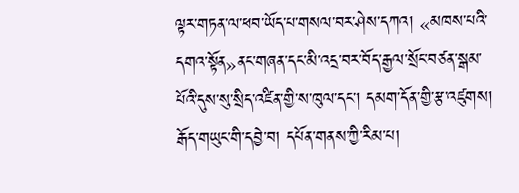ལྟར་གཏན་ལ་ཕབ་ཡོད་པ་གསལ་བར་ཤེས་དཀའ། «མཁས་པའི་དགའ་སྟོན»ནང་གཞན་དང་མི་འདྲ་བར་བོད་རྒྱལ་སྲོང་བཙན་སྒམ་པོའི་དུས་སུ་སྲིད་འཛིན་གྱི་ས་ཁུལ་དང་། དམག་དོན་གྱི་རྩ་འཛུགས། རྒོད་གཡུང་གི་དབྱེ་བ། དཔོན་གནས་ཀྱི་རིམ་པ།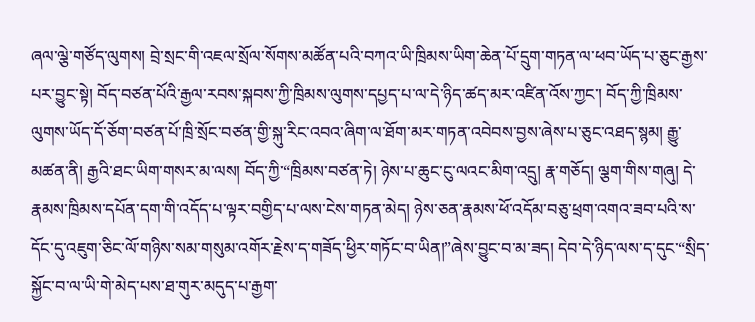ཞལ་ལྕེ་གཙོད་ལུགས། བྲེ་སྲང་གི་འཇལ་སྲོལ་སོགས་མཚོན་པའི་བཀའ་ཡི་ཁྲིམས་ཡིག་ཆེན་པོ་དྲུག་གཏན་ལ་ཕབ་ཡོད་པ་ཅུང་རྒྱས་པར་བྱུང་སྟེ། བོད་བཙན་པོའི་རྒྱལ་རབས་སྐབས་ཀྱི་ཁྲིམས་ལུགས་དཔྱད་པ་ལ་དེ་ཉིད་ཚད་མར་འཛིན་འོས་ཀྱང་། བོད་ཀྱི་ཁྲིམས་ལུགས་ཡོད་དོ་ཅོག་བཙན་པོ་ཁྲི་སྲོང་བཙན་གྱི་སྐུ་རིང་འབའ་ཞིག་ལ་ཐོག་མར་གཏན་འབེབས་བྱས་ཞེས་པ་ཅུང་འཐད་སྙམ། རྒྱུ་མཚན་ནི། རྒྱའི་ཐང་ཡིག་གསར་མ་ལས། བོད་ཀྱི་“ཁྲིམས་བཙན་ཏེ། ཉེས་པ་ཆུང་ངུ་ལའང་མིག་འདྲུ། རྣ་གཅོད། ལྕག་གིས་གཞུ། དེ་རྣམས་ཁྲིམས་དཔོན་དག་གི་འདོད་པ་ལྟར་བགྱིད་པ་ལས་ངེས་གཏན་མེད། ཉེས་ཅན་རྣམས་ཕོ་འདོམ་བཅུ་ཕྲག་འགའ་ཟབ་པའི་ས་དོང་དུ་འཇུག་ཅིང་ལོ་གཉིས་སམ་གསུམ་འགོར་རྗེས་ད་གཟོད་ཕྱིར་གཏོང་བ་ཡིན།”ཞེས་བྱུང་བ་མ་ཟད། དེབ་དེ་ཉིད་ལས་ད་དུང་“སྲིད་སྐྱོང་བ་ལ་ཡི་གེ་མེད་པས་ཐ་གུར་མདུད་པ་རྒྱག་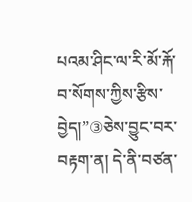པའམ་ཤིང་ལ་རི་མོ་རྐོ་བ་སོགས་ཀྱིས་རྩིས་བྱེད།”③ཅེས་བྱུང་བར་བརྟག་ན། དེ་ནི་བཙན་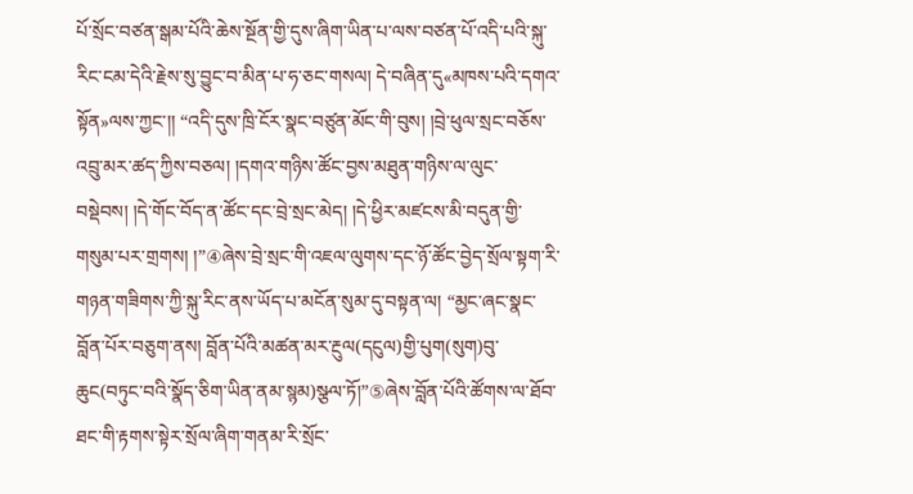པོ་སྲོང་བཙན་སྒམ་པོའི་ཆེས་སྔོན་གྱི་དུས་ཞིག་ཡིན་པ་ལས་བཙན་པོ་འདི་པའི་སྐུ་རིང་ངམ་དེའི་རྗེས་སུ་བྱུང་བ་མིན་པ་ཧ་ཅང་གསལ། དེ་བཞིན་དུ«མཁས་པའི་དགའ་སྟོན»ལས་ཀྱང་།། “འདི་དུས་ཁྲི་ངོར་སྣང་བཙུན་མོང་གི་བུས། །བྲེ་ཕུལ་སྲང་བཅོས་འབྲུ་མར་ཚད་ཀྱིས་བཅལ། །དགའ་གཉིས་ཚོང་བྱས་མཐུན་གཉིས་ལ་ལུང་བསྡེབས། །དེ་གོང་བོད་ན་ཚོང་དང་བྲེ་སྲང་མེད། །དེ་ཕྱིར་མཛངས་མི་བདུན་གྱི་གསུམ་པར་གྲགས། །”④ཞེས་བྲེ་སྲང་གི་འཇལ་ལུགས་དང་ཉོ་ཚོང་བྱེད་སྲོལ་སྟག་རི་གཉན་གཟིགས་ཀྱི་སྐུ་རིང་ནས་ཡོད་པ་མངོན་སུམ་དུ་བསྟན་ལ། “མྱང་ཞང་སྣང་བློན་པོར་བཅུག་ནས། བློན་པོའི་མཚན་མར་རྔུལ(དངུལ)གྱི་པུག(སུག)བུ་ཆུང(བཏུང་བའི་སྣོད་ཅིག་ཡིན་ནམ་སྙམ)སྩལ་ཏོ།”⑤ཞེས་བློན་པོའི་ཚོགས་ལ་ཐོབ་ཐང་གི་རྟགས་སྟེར་སྲོལ་ཞིག་གནམ་རི་སྲོང་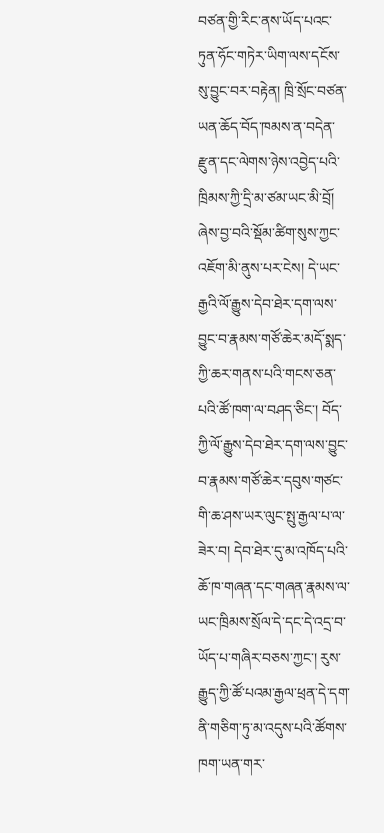བཙན་གྱི་རིང་ནས་ཡོད་པའང་ཏུན་ཧོང་གཏེར་ཡིག་ལས་དངོས་སུ་བྱུང་བར་བརྟེན། ཁྲི་སྲོང་བཙན་ཡན་ཆོད་བོད་ཁམས་ན་བདེན་རྫུན་དང་ལེགས་ཉེས་འབྱེད་པའི་ཁྲིམས་ཀྱི་དྲི་མ་ཙམ་ཡང་མི་བྲོ། ཞེས་བྱ་བའི་སྡོམ་ཚིག་སུས་ཀྱང་འཇོག་མི་ནུས་པར་ངེས། དེ་ཡང་རྒྱའི་ལོ་རྒྱུས་དེབ་ཐེར་དག་ལས་བྱུང་བ་རྣམས་གཙོ་ཆེར་མདོ་སྨད་ཀྱི་ཆར་གནས་པའི་གངས་ཅན་པའི་ཚོ་ཁག་ལ་བཤད་ཅིང་། བོད་ཀྱི་ལོ་རྒྱུས་དེབ་ཐེར་དག་ལས་བྱུང་བ་རྣམས་གཙོ་ཆེར་དབུས་གཙང་གི་ཆ་ཤས་ཡར་ལུང་སྤུ་རྒྱལ་པ་ལ་ཟེར་བ། དེབ་ཐེར་དུ་མ་འཁོད་པའི་ཆོ་ཁ་གཞན་དང་གཞན་རྣམས་ལ་ཡང་ཁྲིམས་སྲོལ་དེ་དང་དེ་འདྲ་བ་ཡོད་པ་གཞིར་བཅས་ཀྱང་། རུས་རྒྱུད་ཀྱི་ཚོ་པའམ་རྒྱལ་ཕྲན་དེ་དག་ནི་གཅིག་ཏུ་མ་འདུས་པའི་ཚོགས་ཁག་ཡན་གར་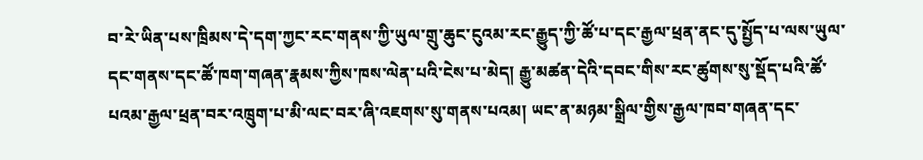བ་རེ་ཡིན་པས་ཁྲིམས་དེ་དག་ཀྱང་རང་གནས་ཀྱི་ཡུལ་གྲུ་ཆུང་ངུའམ་རང་རྒྱུད་ཀྱི་ཚོ་པ་དང་རྒྱལ་ཕྲན་ནང་དུ་སྤྱོད་པ་ལས་ཡུལ་དང་གནས་དང་ཚོ་ཁག་གཞན་རྣམས་ཀྱིས་ཁས་ལེན་པའི་ངེས་པ་མེད། རྒྱུ་མཚན་དེའི་དབང་གིས་རང་ཚུགས་སུ་སྡོད་པའི་ཚོ་པའམ་རྒྱལ་ཕྲན་བར་འཁྲུག་པ་མི་ལང་བར་ཞི་འཇགས་སུ་གནས་པའམ། ཡང་ན་མཉམ་སྒྲིལ་གྱིས་རྒྱལ་ཁབ་གཞན་དང་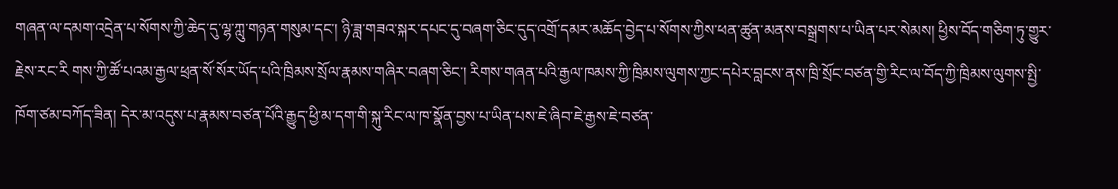གཞན་ལ་དམག་འདྲེན་པ་སོགས་ཀྱི་ཆེད་དུ་ལྷ་ཀླུ་གཉན་གསུམ་དང་། ཉི་ཟླ་གཟའ་སྐར་དཔང་དུ་བཞག་ཅིང་དུད་འགྲོ་དམར་མཆོད་བྱེད་པ་སོགས་ཀྱིས་ཕན་ཚུན་མནས་བསྒྲགས་པ་ཡིན་པར་སེམས། ཕྱིས་བོད་གཅིག་ཏུ་གྱུར་རྗེས་རང་རི གས་ཀྱི་ཚོ་པའམ་རྒྱལ་ཕྲན་སོ་སོར་ཡོད་པའི་ཁྲིམས་སྲོལ་རྣམས་གཞིར་བཞག་ཅིང་། རིགས་གཞན་པའི་རྒྱལ་ཁམས་ཀྱི་ཁྲིམས་ལུགས་ཀྱང་དཔེར་བླངས་ནས་ཁྲི་སྲོང་བཙན་གྱི་རིང་ལ་བོད་ཀྱི་ཁྲིམས་ལུགས་སྤྱི་ཁོག་ཙམ་བཀོད་ཟིན། དེར་མ་འདུས་པ་རྣམས་བཙན་པོའི་རྒྱུད་ཕྱི་མ་དག་གི་སྐུ་རིང་ལ་ཁ་སྣོན་བྱས་པ་ཡིན་པས་ཇེ་ཞིབ་ཇེ་རྒྱས་ཇེ་བཙན་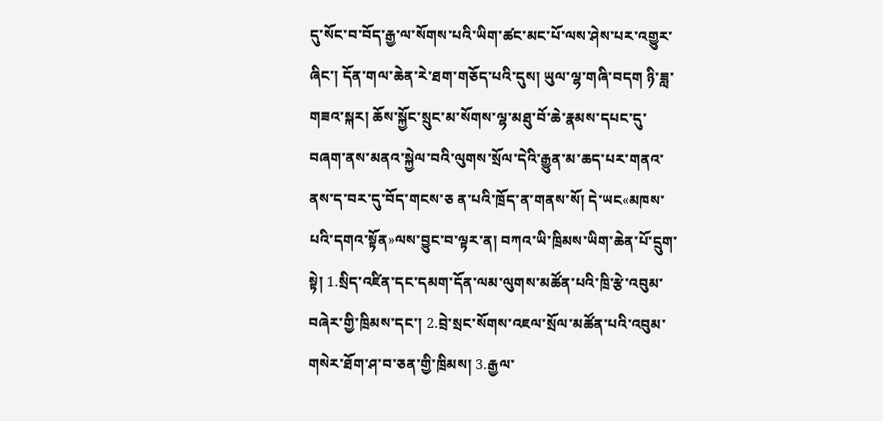དུ་སོང་བ་བོད་རྒྱ་ལ་སོགས་པའི་ཡིག་ཚང་མང་པོ་ལས་ཤེས་པར་འགྱུར་ཞིང་། དོན་གལ་ཆེན་རེ་ཐག་གཅོད་པའི་དུས། ཡུལ་ལྷ་གཞི་བདག ཉི་ཟླ་གཟའ་སྐར། ཆོས་སྐྱོང་སྲུང་མ་སོགས་ལྷ་མཐུ་བོ་ཆེ་རྣམས་དཔང་དུ་བཞག་ནས་མནའ་སྐྱེལ་བའི་ལུགས་སྲོལ་དེའི་རྒྱུན་མ་ཆད་པར་གནའ་ནས་ད་བར་དུ་བོད་གངས་ཅ ན་པའི་ཁྲོད་ན་གནས་སོ། དེ་ཡང«མཁས་པའི་དགའ་སྟོན»ལས་བྱུང་བ་ལྟར་ན། བཀའ་ཡི་ཁྲིམས་ཡིག་ཆེན་པོ་དྲུག་སྟེ། 1.སྲིད་འཛིན་དང་དམག་དོན་ལམ་ལུགས་མཚོན་པའི་ཁྲི་རྩེ་འབུམ་བཞེར་གྱི་ཁྲིམས་དང་། 2.བྲེ་སྲང་སོགས་འཇལ་སྲོལ་མཚོན་པའི་འབུམ་གསེར་ཐོག་ཤ་བ་ཅན་གྱི་ཁྲིམས། 3.རྒྱལ་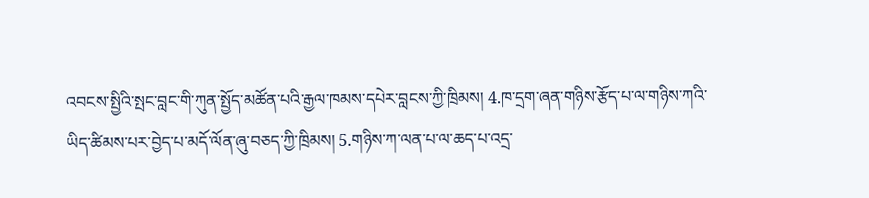འབངས་སྤྱིའི་སྤང་བླང་གི་ཀུན་སྤྱོད་མཚོན་པའི་རྒྱལ་ཁམས་དཔེར་བླངས་ཀྱི་ཁྲིམས། 4.ཁ་དྲག་ཞན་གཉིས་རྩོད་པ་ལ་གཉིས་ཀའི་ཡིད་ཚིམས་པར་བྱེད་པ་མདོ་ལོན་ཞུ་བཅད་ཀྱི་ཁྲིམས། 5.གཉིས་ཀ་ལན་པ་ལ་ཆད་པ་འདྲ་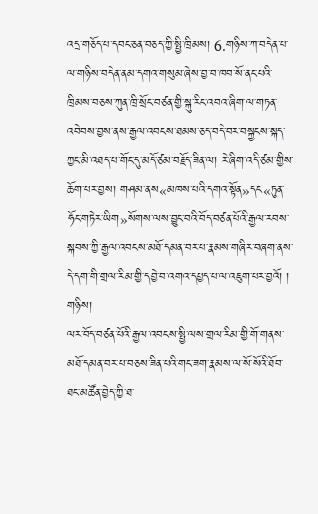འདྲ་གཅོད་པ་དབང་ཅན་བཅད་ཀྱི་སྤྱི་ཁྲིམས། 6.གཉིས་ཀ་བདེན་པ་ལ་གཉིས་བདེན་ནམ་དགའ་གསུམ་ཞེས་བྱ་བ་ཁབ་སོ་ནང་པའི་ཁྲིམས་བཅས་ཀུན་ཁྲི་སྲོང་བཙན་གྱི་སྐུ་རིང་འབའ་ཞིག་ལ་གཏན་འབེབས་བྱས་ནས་རྒྱལ་འབངས་ཐམས་ཅད་བདེ་བར་བསྐྱངས་སྐད་ཀྱང་མི་འཐད་པ་གོང་དུ་མདོ་ཙམ་བརྗོད་ཟིན་ལ། རེ་ཞིག་འདི་ཙམ་གྱིས་ཆོག་པར་བྱས། གཤམ་ནས«མཁས་པའི་དགའ་སྟོན»དང«ཏུན་ཧོང་གཏེར་ཡིག»སོགས་ལས་བྱུང་བའི་བོད་བཙན་པོའི་རྒྱལ་རབས་སྐབས་ཀྱི་རྒྱལ་འབངས་མཐོ་དམན་བར་པ་རྣམས་གཞིར་བཞག་ནས་དེ་དག་གི་གྲལ་རིམ་གྱི་དབྱེ་བ་འགའ་དཔྱད་པ་ལ་འཇུག་པར་བྱའོ། །
གཉིས།
ལར་བོད་བཙན་པོའི་རྒྱལ་འབངས་སྤྱི་ལས་གྲལ་རིམ་གྱི་གོ་གནས་མཐོ་དམན་བར་པ་བཅས་ཟིན་པའི་གང་ཟག་རྣམས་ལ་སོ་སོའི་ཐོབ་ཐང་མཚོན་བྱེད་ཀྱི་ཐ་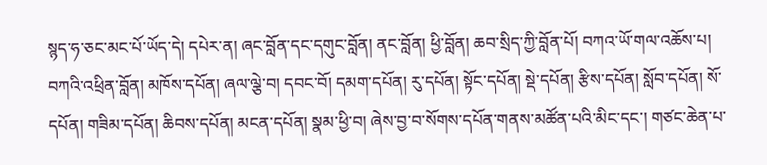སྙད་ཧ་ཅང་མང་པོ་ཡོད་དེ། དཔེར་ན། ཞང་བློན་དང་དགུང་བློན། ནང་བློན། ཕྱི་བློན། ཆབ་སྲིད་ཀྱི་བློན་པོ། བཀའ་ཡོ་གལ་འཆོས་པ། བཀའི་འཕྲིན་བློན། མཁོས་དཔོན། ཞལ་ལྕེ་བ། དབང་བོ། དམག་དཔོན། རུ་དཔོན། སྟོང་དཔོན། སྡེ་དཔོན། རྩིས་དཔོན། སློབ་དཔོན། སོ་དཔོན། གཟིམ་དཔོན། ཆིབས་དཔོན། མངན་དཔོན། སྣམ་ཕྱི་བ། ཞེས་བྱ་བ་སོགས་དཔོན་གནས་མཚོན་པའི་མིང་དང་། གཙང་ཆེན་པ་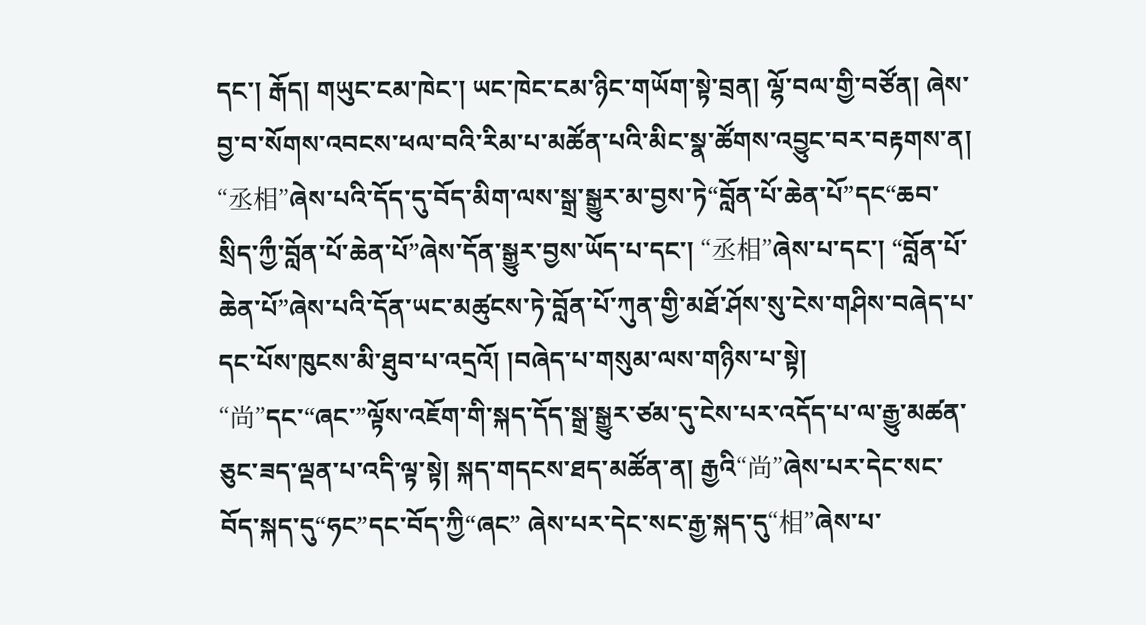དང་། རྒོད། གཡུང་ངམ་ཁེང་། ཡང་ཁེང་ངམ་ཉིང་གཡོག་སྟེ་བྲན། ལྷོ་བལ་གྱི་བཙོན། ཞེས་བྱ་བ་སོགས་འབངས་ཕལ་བའི་རིམ་པ་མཚོན་པའི་མིང་སྣ་ཚོགས་འབྱུང་བར་བརྟགས་ན། “丞相”ཞེས་པའི་དོད་དུ་བོད་མིག་ལས་སྒྲ་སྒྱུར་མ་བྱས་ཏེ“བློན་པོ་ཆེན་པོ”དང“ཆབ་སྲིད་ཀྱྀ་བློན་པོ་ཆེན་པོ”ཞེས་དོན་སྒྱུར་བྱས་ཡོད་པ་དང་། “丞相”ཞེས་པ་དང་། “བློན་པོ་ཆེན་པོ”ཞེས་པའི་དོན་ཡང་མཚུངས་ཏེ་བློན་པོ་ཀུན་གྱི་མཐོ་ཤོས་སུ་ངེས་གཤིས་བཞེད་པ་དང་པོས་ཁུངས་མི་ཐུབ་པ་འདྲའོ། །བཞེད་པ་གསུམ་ལས་གཉིས་པ་སྟེ། “尚”དང་“ཞང་”ལྟོས་འཇོག་གི་སྐད་དོད་སྒྲ་སྒྱུར་ཙམ་དུ་ངེས་པར་འདོད་པ་ལ་རྒྱུ་མཚན་ཅུང་ཟད་ལྡན་པ་འདི་ལྟ་སྟེ། སྐད་གདངས་ཐད་མཚོན་ན། རྒྱའི“尚”ཞེས་པར་དེང་སང་བོད་སྐད་དུ“ཧང”དང་བོད་ཀྱི“ཞང” ཞེས་པར་དེང་སང་རྒྱ་སྐད་དུ“相”ཞེས་པ་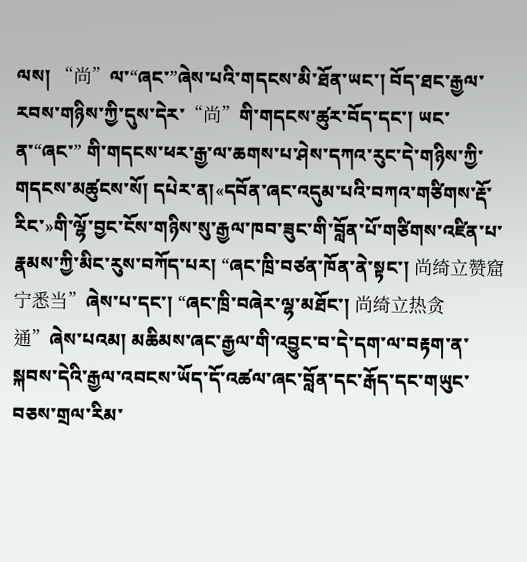ལས། “尚”ལ་“ཞང་”ཞེས་པའི་གདངས་མི་ཐོན་ཡང་། བོད་ཐང་རྒྱལ་རབས་གཉིས་ཀྱི་དུས་དེར་“尚”གི་གདངས་ཚུར་བོད་དང་། ཡང་ན་“ཞང་” གི་གདངས་ཕར་རྒྱ་ལ་ཆགས་པ་ཤེས་དཀའ་རུང་དེ་གཉིས་ཀྱི་གདངས་མཚུངས་སོ། དཔེར་ན།«དབོན་ཞང་འདུམ་པའི་བཀའ་གཙིགས་རྡོ་རིང་»གི་ལྷོ་བྱང་ངོས་གཉིས་སུ་རྒྱལ་ཁབ་ཟུང་གི་བློན་པོ་གཙིགས་འཛིན་པ་རྣམས་ཀྱི་མིང་རུས་བཀོད་པར། “ཞང་ཁྲི་བཙན་ཁོན་ནེ་སྟང་། 尚绮立赞窟宁悉当”ཞེས་པ་དང་། “ཞང་ཁྲི་བཞེར་ལྷ་མཐོང་། 尚绮立热贪通”ཞེས་པའམ། མཆིམས་ཞང་རྒྱལ་གི་འབྱུང་བ་དེ་དག་ལ་བརྟག་ན་སྐབས་དེའི་རྒྱལ་འབངས་ཡོད་དོ་འཚལ་ཞང་བློན་དང་རྒོད་དང་གཡུང་བཅས་གྲལ་རིམ་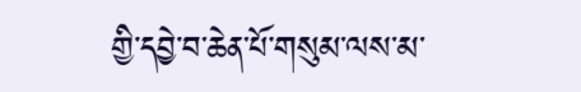གྱི་དབྱེ་བ་ཆེན་པོ་གསུམ་ལས་མ་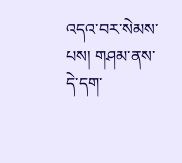འདའ་བར་སེམས་པས། གཤམ་ནས་དེ་དག་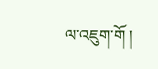ལ་འཇུག་གོ །